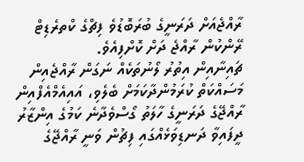ރާއްޖެއަށް ދަރަނީގެ ބުރަބޮޑުވެ ފިޗްގެ ކްތރެޑިޓް ރޭންކުން ރާއްޖެ ދަށް ކޮށްފިއެވެ.
ޗައިނާއިން އިތުރު ލޯނުތަކެއް ނަގަން ރާއްޖެއިން މަސައްކަތް ކުރަމުންދާކަމަށް ބެލެވި، އައިއެމްއެފްއިން ރާއްޖޭގެ ދަރަނީގެ ހާލަތު ގޯސްވެދާނެ ކަމުގެ އިންޒާރު ދީފައިވާ ދަނޑިވަޅެއްގައި ފިޗުން ވަނީ ރާއްޖޭގެ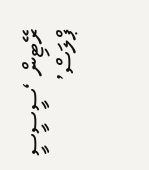ރޭޓިން ‘ސީސީސީ ޕްލަސް’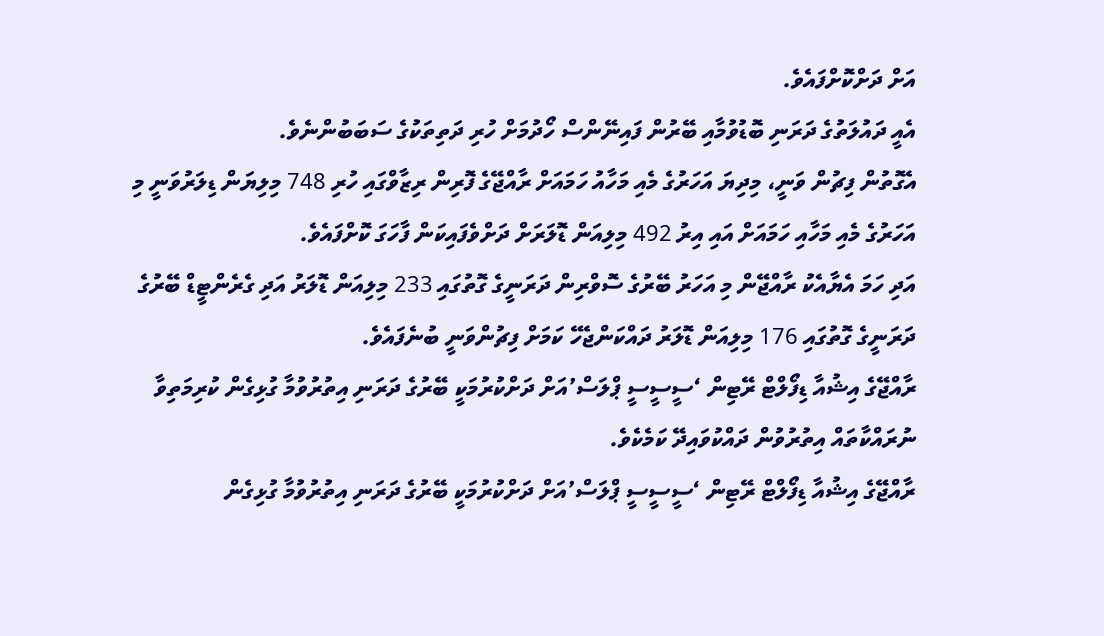އަށް ދަށްކޮށްފައެވެ.
އެއީ ދައުލަތުގެ ދަރަނި ބޮޑުވުމާއި ބޭރުން ފައިނޭންސް ހޯދުމަށް ހުރި ދަތިތަކުގެ ސަބަބުންނެވެ.
އެގޮތުން ފިޗުން ވަނީ، މިދިޔަ އަހަރުގެ މެއި މަހާއު ހަމައަށް ރާއްޖޭގެ ފޮރިން ރިޒާވްގައި ހުރި 748 މިލިޔަން ޑިލަރުވަނީ މި އަހަރުގެ މެއި މަހާއި ހަމައަށް އައި އިރު 492 މިލިއަން ޑޮލަރަށް ދަށްވެފައިކަން ފާހަގަ ކޮށްފައެވެ.
އަދި ހަމަ އެޔާއެކު ރާއްޖޭން މި އަހަރު ބޭރުގެ ސޮވްރިން ދަރަނީގެ ގޮތުގައި 233 މިލިއަން ޑޮލަރު އަދި ގެރެންޓީޑް ބޭރުގެ ދަރަނީގެ ގޮތުގައި 176 މިލިއަން ޑޮލަރު ދައްކަންޖެހޭ ކަމަށް ފިޗުންވަނީ ބުނެފައެވެ.
ރާއްޖޭގެ އިޝުއާ ޑިފޯލްޓް ރޭޓިން ‘ސީސީސީ ޕްލަސް’އަށް ދަށްކުރުމަކީ ބޭރުގެ ދަރަނި އިތުރުވުމާ ގުޅިގެން ކުރިމަތިވާ ނުރައްކާތައް އިތުރުވުން ދައްކުވައިދޭ ކަމެކެވެ.
ރާއްޖޭގެ އިޝުއާ ޑިފޯލްޓް ރޭޓިން ‘ސީސީސީ ޕްލަސް’އަށް ދަށްކުރުމަކީ ބޭރުގެ ދަރަނި އިތުރުވުމާ ގުޅިގެން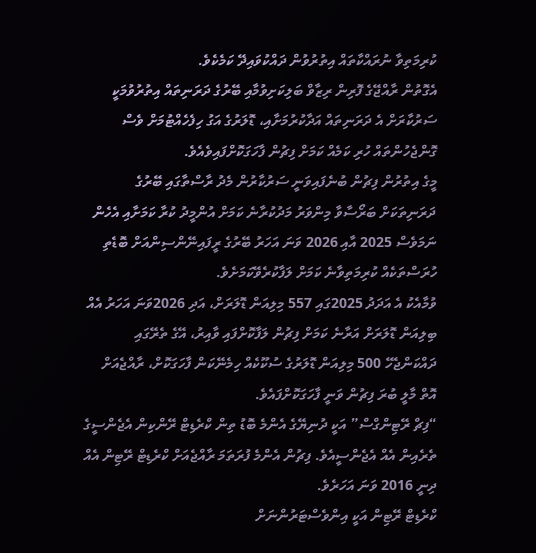ކުރިމަތިވާ ނުރައްކާތައް އިތުރުވުން ދައްކުވައިދޭ ކަމެކެވެ.
އެގޮތުން ރާއްޖޭގެ ފޮރިން ރިޒާވް ބަލިކަށިވުމާއި ބޭރުގެ ދަރަނިތައް އިތުރުވުމަކީ ސަރުކާރަށް އެ ދަރަނިތައް އަދާކުރުމަށާއި، ޑޮލަރުގެ އަގު ހިފެހެއްޓުމަށް ވެސް ގޮންޖެހުންތައް ހުރި ކަމެއް ކަމަށް ފިޗުން ފާހަގަކޮށްފައިވެއެވެ.
މީގެ އިތުރުން ފިޗުން ބުނެފައިވަނީ ސަރުކާރުން މެދު ރާސްތާގައި ބޭރުގެ ދަރަނިތަކަށް ބަރޯސާވާ މިންވަރު މަދުކުރާނެ ކަމަށް އުންމީދު ކުރާ ކަމަށާއި އެހެން ނަމަވެސް 2025 އާއި 2026 ވަނަ އަހަރު ބޭރުގެ ރީފައިނޭންސިންއަށް ބޮޑެތި ހުރަސްތަކެއް ކުރިމަތިވާނެ ކަމަށް ލަފާކުރެވޭކަމަށެވެ.
ވުމާއެކު އެ އަދަދު 2025ގައި 557 މިލިއަން ޑޮލަރަށް، އަދި 2026ވަނަ އަހަރު އެއް ބިލިއަން ޑޮލަރަށް އަރާނެ ކަމަށް ފިޗުން ލަފާކޮށްފައި ވާއިރު، އޭގެ ތެރޭގައި ދައްކަންޖެހޭ 500 މިލިއަން ޑޮލަރުގެ ސުކޫކެއް ހިމެނޭކަން ފާހަގަކޮށް، ރާއްޖެއަށް އޮތް މާލީ ބުރަ ފިޗުން ވަނީ ފާހަގަކޮށްފައެވެ.
“ފިޗް ރޭޓިންގްސް” އަކީ ދުނިޔޭގެ އެންމެ ބޮޑު ތިން ކްރެޑިޓް ރޭންކިން އެޖެންސީގެ ތެރެއިން އެއް އެޖެންސީއެވެ. ފިޗުން އެންމެ ފުރަތަމަ ރާއްޖެއަށް ކްރެޑިޓް ރޭޓިން އެއް ދިނީ 2016 ވަނަ އަހަރެވެ.
ކްރެޑިޓް ރޭޓިން އަކީ އިންވެސްޓަރުންނަށް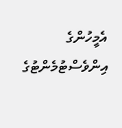އެމީހުންގެ އިންވެސްޓުމެންޓުގެ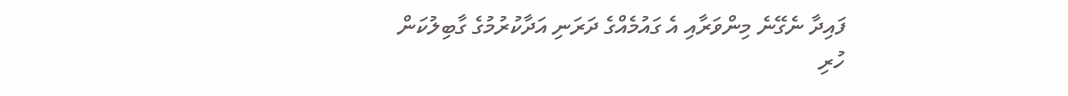ފައިދާ ނެގޭނެ މިންވަރާއި އެ ގައުމެއްގެ ދަރަނި އަދާކުރުމުގެ ގާބިލުކަން ހުރި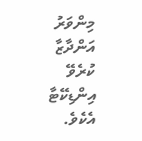މިންވަރު އަންދާޒާ ކުރެވޭ އިންޑިކޭޓާ އެކެވެ.